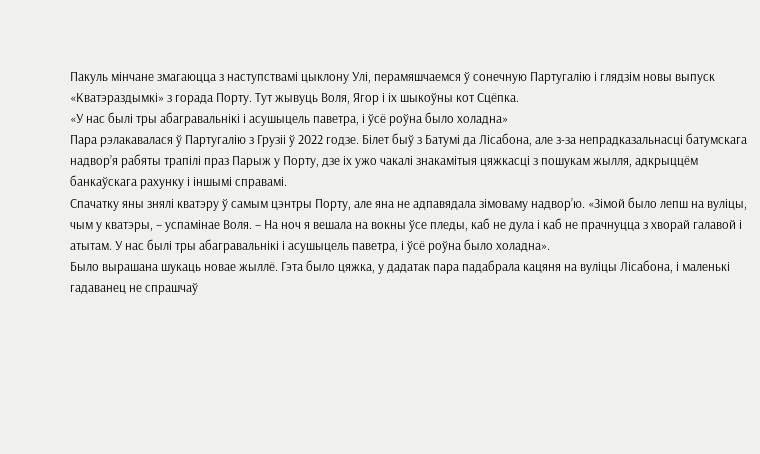Пакуль мінчане змагаюцца з наступствамі цыклону Улі, перамяшчаемся ў сонечную Партугалію і глядзім новы выпуск «Кватэраздымкі» з горада Порту. Тут жывуць Воля, Ягор і іх шыкоўны кот Сцёпка.
«У нас былі тры абагравальнікі і асушыцель паветра, і ўсё роўна было холадна»
Пара рэлакавалася ў Партугалію з Грузіі ў 2022 годзе. Білет быў з Батумі да Лісабона, але з-за непрадказальнасці батумскага надвор’я рабяты трапілі праз Парыж у Порту, дзе іх ужо чакалі знакамітыя цяжкасці з пошукам жылля, адкрыццём банкаўскага рахунку і іншымі справамі.
Спачатку яны знялі кватэру ў самым цэнтры Порту, але яна не адпавядала зімоваму надвор’ю. «Зімой было лепш на вуліцы, чым у кватэры, – успамінае Воля. – На ноч я вешала на вокны ўсе пледы, каб не дула і каб не прачнуцца з хворай галавой і атытам. У нас былі тры абагравальнікі і асушыцель паветра, і ўсё роўна было холадна».
Было вырашана шукаць новае жыллё. Гэта было цяжка, у дадатак пара падабрала кацяня на вуліцы Лісабона, і маленькі гадаванец не спрашчаў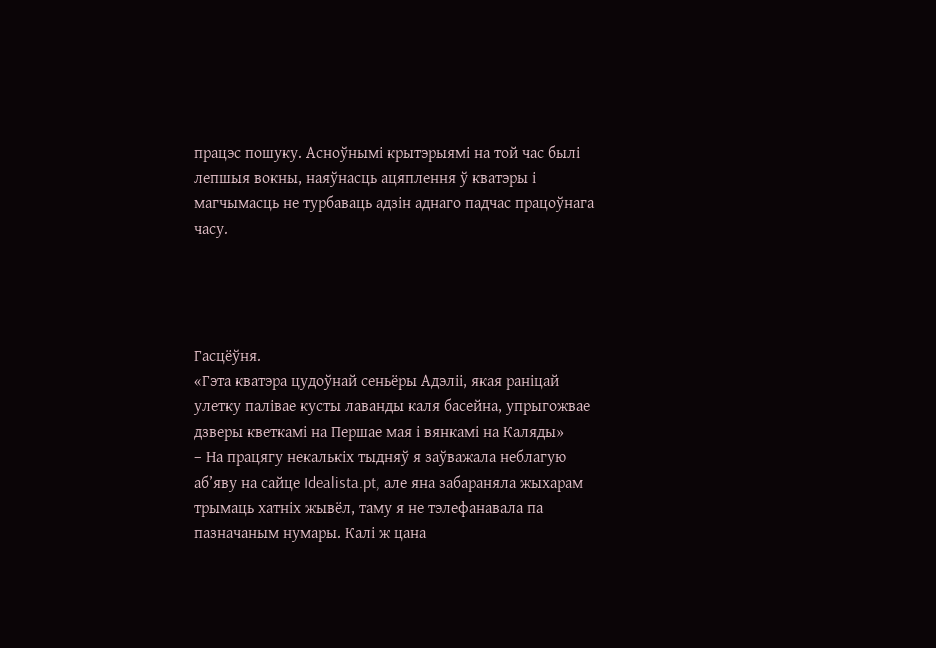працэс пошуку. Асноўнымі крытэрыямі на той час былі лепшыя вокны, наяўнасць ацяплення ў кватэры і магчымасць не турбаваць адзін аднаго падчас працоўнага часу.




Гасцёўня.
«Гэта кватэра цудоўнай сеньёры Адэліі, якая раніцай улетку палівае кусты лаванды каля басейна, упрыгожвае дзверы кветкамі на Першае мая і вянкамі на Каляды»
– На працягу некалькіх тыдняў я заўважала неблагую аб’яву на сайце Idealista.pt, але яна забараняла жыхарам трымаць хатніх жывёл, таму я не тэлефанавала па пазначаным нумары. Калі ж цана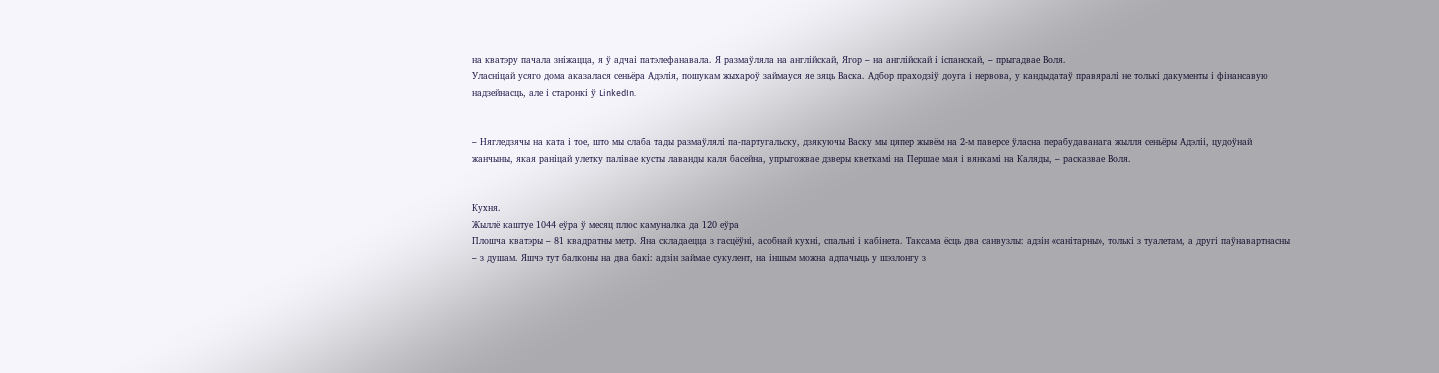на кватэру пачала зніжацца, я ў адчаі патэлефанавала. Я размаўляла на англійскай, Ягор – на англійскай і іспанскай, – прыгадвае Воля.
Уласніцай усяго дома аказалася сеньёра Адэлія, пошукам жыхароў займауся яе зяць Васка. Адбор праходзіў доуга і нервова, у кандыдатаў правяралі не толькі дакументы і фінансавую надзейнасць, але і старонкі ў LinkedIn.


– Нягледзячы на ката і тое, што мы слаба тады размаўлялі па-партугальску, дзякуючы Васку мы цяпер жывём на 2-м паверсе ўласна перабудаванага жылля сеньёры Адэліі, цудоўнай жанчыны, якая раніцай улетку палівае кусты лаванды каля басейна, упрыгожвае дзверы кветкамі на Першае мая і вянкамі на Каляды, – расказвае Воля.


Кухня.
Жыллё каштуе 1044 еўра ў месяц плюс камуналка да 120 еўра
Плошча кватэры – 81 квадратны метр. Яна складаецца з гасцёўні, асобнай кухні, спальні і кабінета. Таксама ёсць два санвузлы: адзін «санітарны», толькі з туалетам, а другі паўнавартнасны – з душам. Яшчэ тут балконы на два бакі: адзін займае сукулент, на іншым можна адпачыць у шэзлонгу з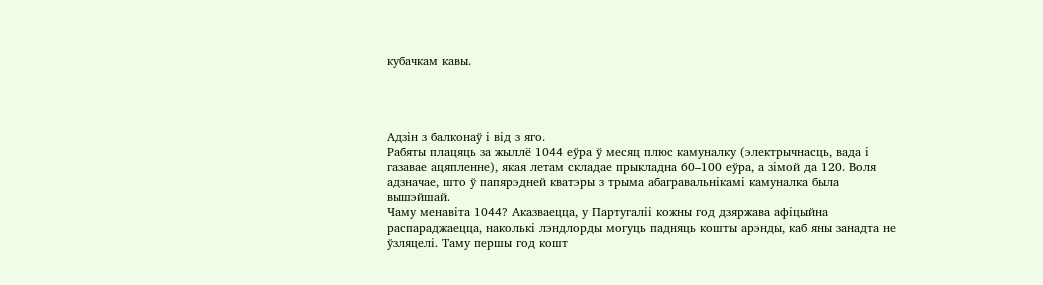кубачкам кавы.




Адзін з балконаў і від з яго.
Рабяты плацяць за жыллё 1044 еўра ў месяц плюс камуналку (электрычнасць, вада і газавае ацяпленне), якая летам складае прыкладна 60–100 еўра, а зімой да 120. Воля адзначае, што ў папярэдней кватэры з трыма абагравальнікамі камуналка была вышэйшай.
Чаму менавіта 1044? Аказваецца, у Партугаліі кожны год дзяржава афіцыйна распараджаецца, наколькі лэндлорды могуць падняць кошты арэнды, каб яны занадта не ўзляцелі. Таму першы год кошт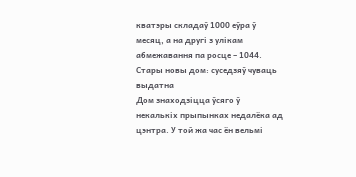кватэры складаў 1000 еўра ў месяц, а на другі з улікам абмежавання па росце – 1044.
Стары новы дом: суседзяў чуваць выдатна
Дом знаходзіцца ўсяго ў некалькіх прыпынках недалёка ад цэнтра. У той жа час ён вельмі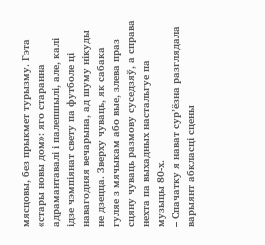мясцовы, без прыкмет турызму. Гэта «стары новы дом»: яго старанна адрамантавалі і палепшылі, але, калі ідзе чэмпіянат свету па футболе ці навагодняя вечарына, ад шуму нікуды не дзецца. Зверху чуваць, як сабака гуляе з мячыкам або вые, злева праз сцяну чуваць размову суседзяў, а справа нехта па выхадных настальгуе па музыцы 80-х.
– Спачатку я нават сур’ёзна разглядала варыянт абкласці сцены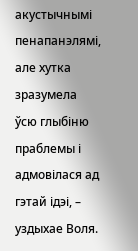акустычнымі пенапанэлямі, але хутка зразумела ўсю глыбіню праблемы і адмовілася ад гэтай ідэі, – уздыхае Воля.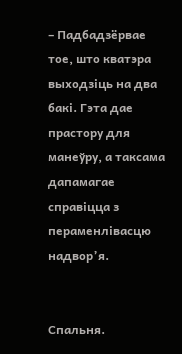– Падбадзёрвае тое, што кватэра выходзіць на два бакі. Гэта дае прастору для манеўру, а таксама дапамагае справіцца з пераменлівасцю надвор’я.


Спальня.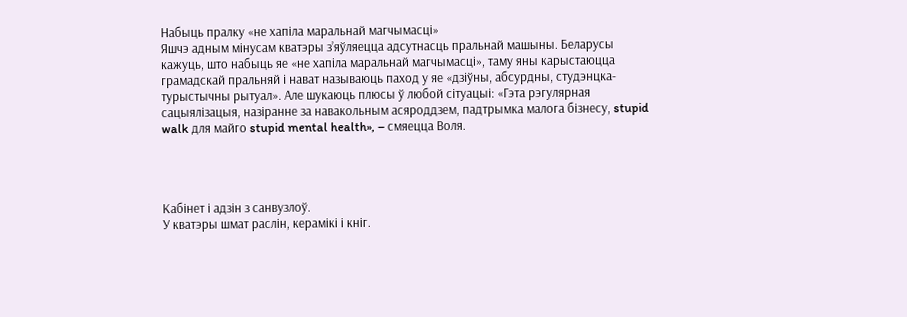Набыць пралку «не хапіла маральнай магчымасці»
Яшчэ адным мінусам кватэры з’яўляецца адсутнасць пральнай машыны. Беларусы кажуць, што набыць яе «не хапіла маральнай магчымасці», таму яны карыстаюцца грамадскай пральняй і нават называюць паход у яе «дзіўны, абсурдны, студэнцка-турыстычны рытуал». Але шукаюць плюсы ў любой сітуацыі: «Гэта рэгулярная сацыялізацыя, назіранне за навакольным асяроддзем, падтрымка малога бізнесу, stupid walk для майго stupid mental health», – смяецца Воля.




Кабінет і адзін з санвузлоў.
У кватэры шмат раслін, керамікі і кніг.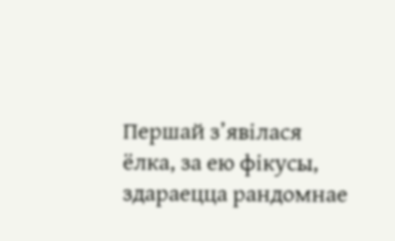Першай з’явілася ёлка, за ею фікусы, здараецца рандомнае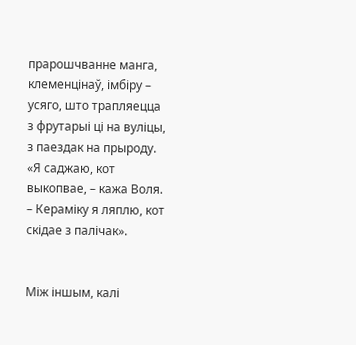прарошчванне манга, клеменцінаў, імбіру – усяго, што трапляецца з фрутарыі ці на вуліцы, з паездак на прыроду. «Я саджаю, кот выкопвае, – кажа Воля. – Кераміку я ляплю, кот скідае з палічак».


Між іншым, калі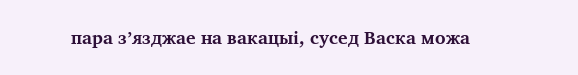пара з’язджае на вакацыі, сусед Васка можа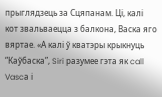прыглядзець за Сцяпанам. Ці, калі кот звальваецца з балкона, Васка яго вяртае. «А калі ў кватэры крыкнуць “Каўбаска”, Siri разумее гэта як call Vascа і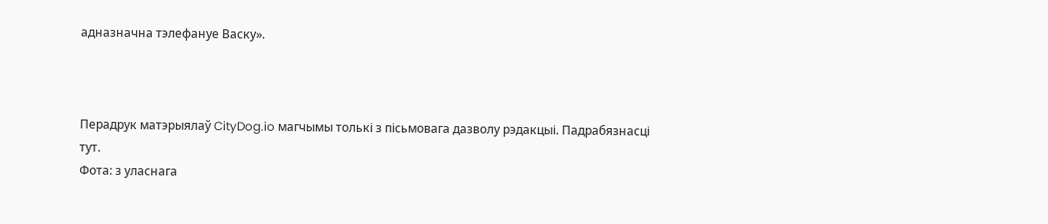адназначна тэлефануе Васку».



Перадрук матэрыялаў CityDog.io магчымы толькі з пісьмовага дазволу рэдакцыі. Падрабязнасці тут.
Фота: з уласнага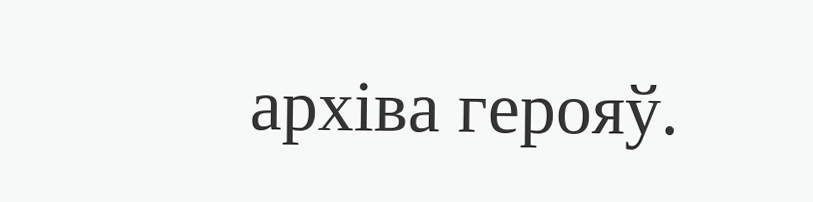архіва герояў.